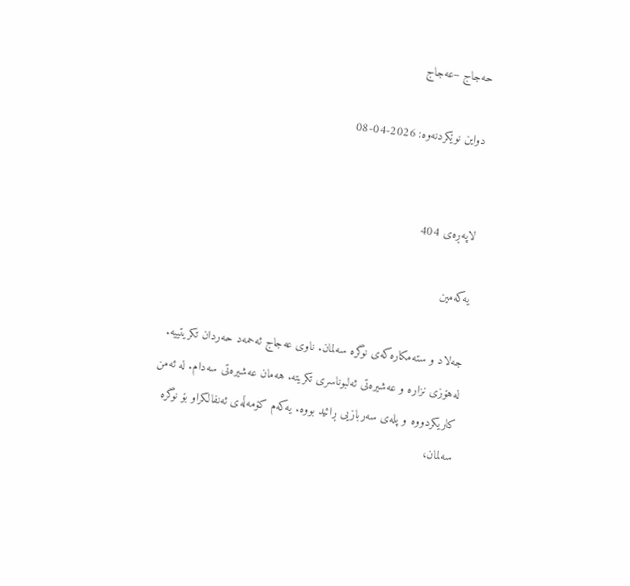حەجاج –عەجاج

دواین نوێکردنەوە: 2026-04-08


لاپەڕەی 404

یەکەمین

جەلاد و ستەمکارەکەی نوگرە سەلمان. ناوی عەجاج ئەحمەد حەردان تکریتییە. لەهۆزی نزارە و عەشیرەتی ئەلبوناسری تکریتە. هەمان عەشیرەتی سەدام. لە ئەمن کاریکردووە و پلەی سەربازیی ڕائید بووە. یەکەم کۆمەڵەی ئەنفالکراو بۆ نوگرە سەلمان،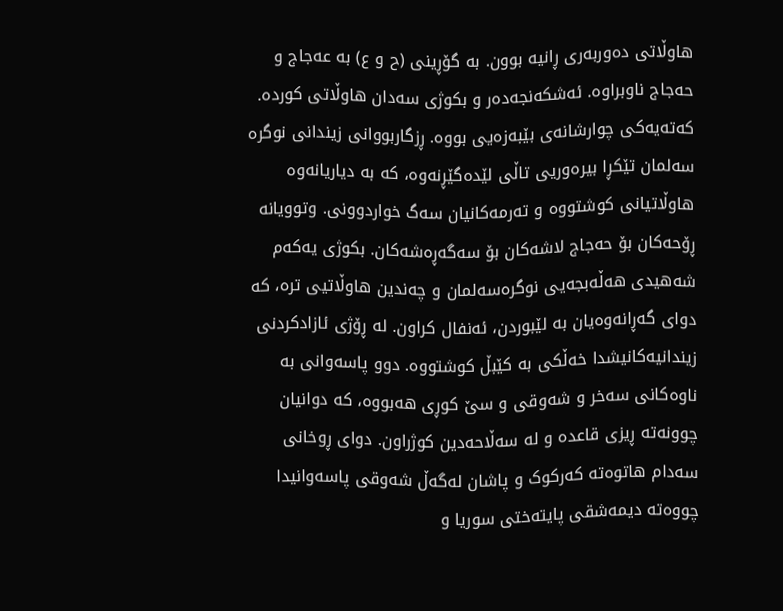هاوڵاتی دەوربەری ڕانیە بوون. بە گۆڕینی (ح و ع) بە عەجاج و حەجاج ناوبراوە. ئەشکەنجەدەر و بکوژی سەدان هاوڵاتی کوردە. کەتەیەکی چوارشانەی بێبەزەیی بووە. ڕزگاربووانی زیندانی نوگرە سەلمان تێکڕا بیرەوریی تاڵی لێدەگێڕنەوە، کە بە دیاریانەوە هاوڵاتیانی کوشتووە و تەرمەکانیان سەگ خواردوونی. وتوویانە ڕۆحەکان بۆ حەجاج لاشەکان بۆ سەگەڕەشەکان. بکوژی یەکەم شەهیدی هەڵەبجەیی نوگرەسەلمان و چەندين هاوڵاتیی ترە، کە دوای گەڕانەوەیان بە لێبوردن، ئەنفال کراون. لە ڕۆژی ئازادکردنی زیندانیەکانیشدا خەڵکی بە کێبڵ کوشتووە. دوو پاسەوانی بە ناوەکانی سەخر و شەوقی و سێ کوڕی هەبووە، کە دوانیان چوونەتە ڕیزی قاعدە و لە سەڵاحەدین کوژراون. دوای ڕوخانی سەدام هاتوەتە کەرکوک و پاشان لەگەڵ شەوقی پاسەوانیدا چووەتە دیمەشقی پایتەختی سوریا و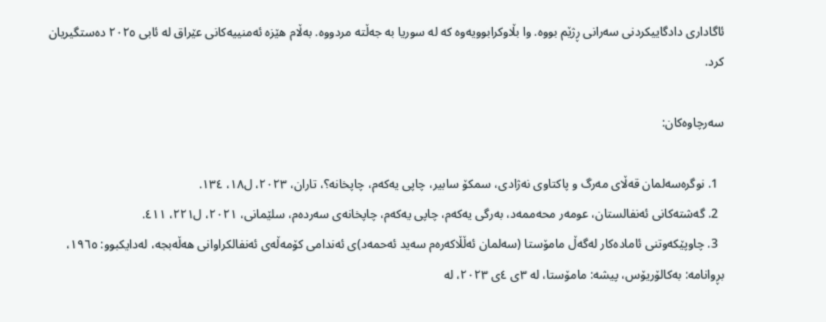ئاگاداری دادگاییکردنی سەرانی ڕژێم بووە. وا بڵاوکرابوویەوە کە لە سوریا بە جەڵتە مردووە. بەڵام هێزە ئەمنییەکانی عێراق لە ئابی ٢٠٢٥ دەستگیریان کرد.

سەرچاوەکان:

  1. نوگرەسەلمان قەڵای مەرگ و پاکتاوی نەژادی، سمکۆ سابیر، چاپی یەکەم، چاپخانە؟، تاران، ٢٠٢٣، ل١٨، ١٣٤.
  2. گەشتەکانی ئەنفالستان، عومەر محەممەد، بەرگی یەکەم، چاپی یەکەم، چاپخانەی سەردەم، سلێمانی، ٢٠٢١، ل٢٢١، ٤١١.
  3. چاوپێکەوتنی ئامادەکار لەگەڵ مامۆستا (سەلمان ئەڵڵاکەرەم سەید ئەحمەد)ی ئەندامی کۆمەڵەی ئەنفالکراوانی هەڵەبجە، لەدایکبوو: ١٩٦٥، بڕوانامە: بەکالۆریۆس، پیشە: مامۆستا، لە ٣ی ٤ی ٢٠٢٣، لە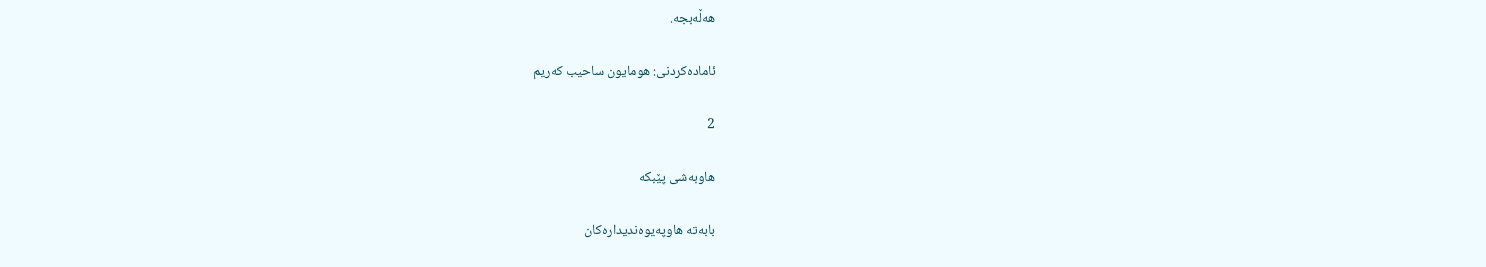هەڵەبجە.

ئامادەکردنی: هومایون ساحیب کەریم

2

هاوبەشی پێبکە

بابەتە هاوپەیوەندیدارەکان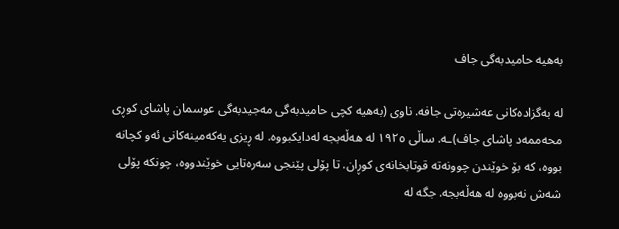بەهيە حاميدبەگى جاف

لە بەگزادەکانى عەشيرەتى جافە. ناوی (بەهیە کچى حاميدبەگى مەجيدبەگى عوسمان پاشاى کوڕى محەممەد پاشاى جاف)ـە. ساڵى ١٩٢٥ لە هەڵەبجە لەدایکبووە. لە ڕیزی یەکەمینەکانی ئەو کچانە بووه،‌ کە بۆ خوێندن چوونەتە قوتابخانەى کوڕان. تا پۆلى پێنجى سەرەتايى خوێندووه،‌ چونکە پۆلى شە‌ش نەبووە لە هەڵەبجە. جگە لە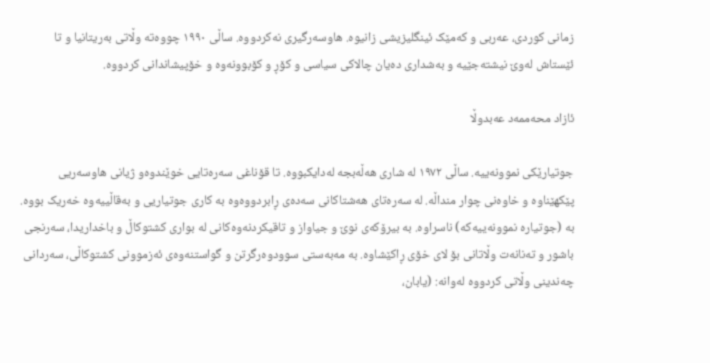زمانى کوردى، عەربى و کەمێک ئينگليزيشی زانیوە. هاوسەرگيری نەکردووە. ساڵى ١٩٩٠ چووەتە وڵاتى بەريتانيا و تا ئێستاش لەوێ نیشتەجێیە و بەشدارى دەيان چالاکى سياسى و کۆڕ و کۆبوونەوە و خۆپیشاندانى کردووه.

ئازاد محەممەد عەبدوڵا

جوتیارێکی نموونەییە. ساڵی ١٩٧٢ لە شاری هەڵەبجە لەدایکبووە. تا قۆناغی سەرەتایی خوێندوەو ژیانی هاوسەریی پێکهێناوە و خاوەنی چوار منداڵە. لە سەرەتای هەشتاکانی سەدەی ڕابردووەوە بە کاری جوتیاریی و بەقاڵییەوە خەریک بووە. بە (جوتیارە نموونەییەکە) ناسراوە. بە بیرۆکەی نوێ و جیاواز و تاقیکردنەوەکانی‌ لە بواری کشتوکاڵ و باخداریدا، سەرنجی باشور و تەنانەت وڵاتانی بۆ لای خۆی ڕاکێشاوه. بە مەبەستی سوودوەرگرتن و گواستنەوەی ئەزموونی کشتوکاڵی، سەردانی چەندینی وڵاتی کردووە لەوانە: (یابان،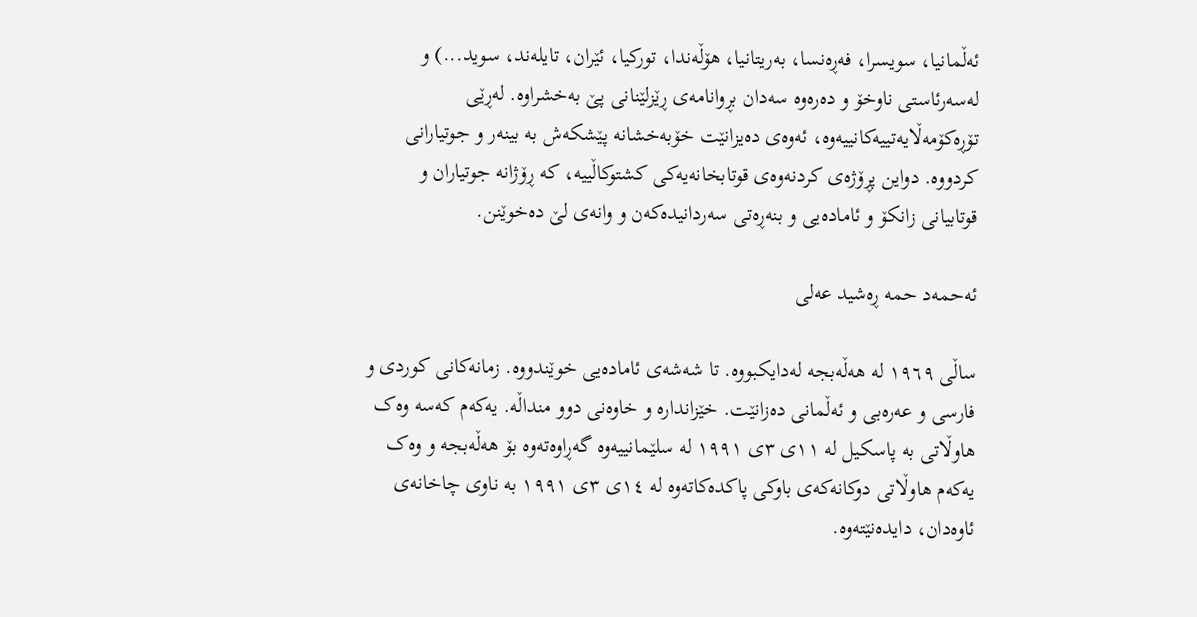ئەڵمانیا، سویسرا، فەڕەنسا، بەریتانیا، هۆڵەندا، تورکیا، ئێران، تایلەند، سوید...) و لەسەرئاستی ناوخۆ و دەرەوە سەدان بڕوانامەی ڕێزلێنانی پێ بەخشراوە. لەڕێی تۆڕەکۆمەڵایەتییەکانییەوە، ئەوەی دەیزانێت خۆبەخشانە پێشکەش بە بینەر و جوتیارانی کردووە. دواین پڕۆژەی کردنەوەی قوتابخانەیەکی کشتوکاڵییە، کە ڕۆژانە جوتیاران و قوتابیانی زانکۆ و ئامادەیی و بنەڕەتی سەردانیدەکەن و وانەی لێ دەخوێنن.

ئەحمەد حمە ڕەشید عەلی

ساڵی ١٩٦٩ لە هەڵەبجە لەدایکبووە. تا شەشەی ئامادەیی خوێندووە. زمانەکانی کوردی و فارسی و عەرەبی و ئەڵمانی دەزانێت. خێزاندارە و خاوەنی دوو منداڵە. یەکەم کەسە وەک هاوڵاتی بە پاسکیل لە ١١ی ٣ی ١٩٩١ لە سلێمانییەوە گەڕاوەتەوە بۆ هەڵەبجە و وەک یەکەم هاوڵاتی دوکانەکەی باوکی پاکدەکاتەوە لە ١٤ی ٣ی ١٩٩١ بە ناوی چاخانەی ئاوەدان، دایدەنێتەوە.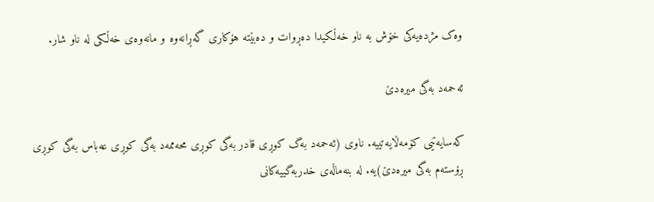وەک مژدەیەکی خۆش بە ناو خەڵکیدا دەڕوات و دەبێتە هۆکاری گەڕانەوە و مانەوەی خەڵکی لە ناو شار.

ئەحمەد بەگى ميرەدێ

کەسایەتیی کۆمەڵایەتییە. ناوی (ئەحمەد بەگ کوڕى قادر بەگی کوڕى محەممەد بەگی کوڕى عەباس بەگی کوڕى ڕۆستەم بەگی میرەدێ)يه. لە بنەماڵەی خدربەگییەکانی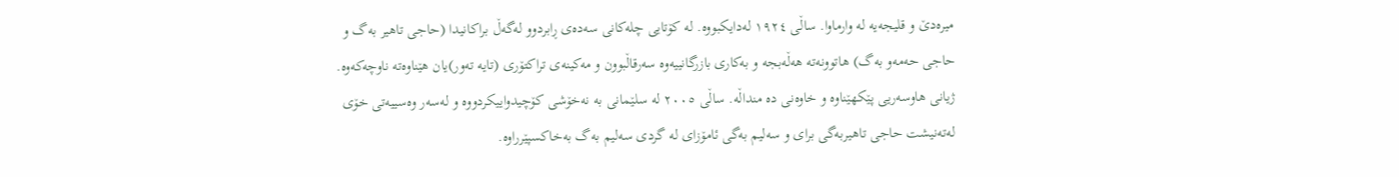میرەدێ و قلیجەیە لە وارماوا. ساڵى ١٩٢٤ لەدایکبووه. له ‌کۆتايى چلەکانى سەدەى ڕابردوو لەگەڵ براکانيدا (حاجى تاهير بەگ و حاجی حەمەو بەگ) هاتوونەتە هەڵەبجە و بەکاری بازرگانییەوە سەرقاڵبوون و مەکینەی تراکتۆری (تایە تەور)يان هێناوەتە ناوچەکەوە. ژیانی هاوسەریی پێکهێناوە و خاوەنی دە منداڵە‌. ساڵی ٢٠٠٥ لە سلێمانی بە نەخۆشی کۆچیدواییکردووە و لەسەر وەسییەتی خۆی لەتەنيشت حاجی تاهیربەگی برای و سەلیم بەگی ئامۆزای لە گردی سەلیم بەگ بەخاکسپێرراوە.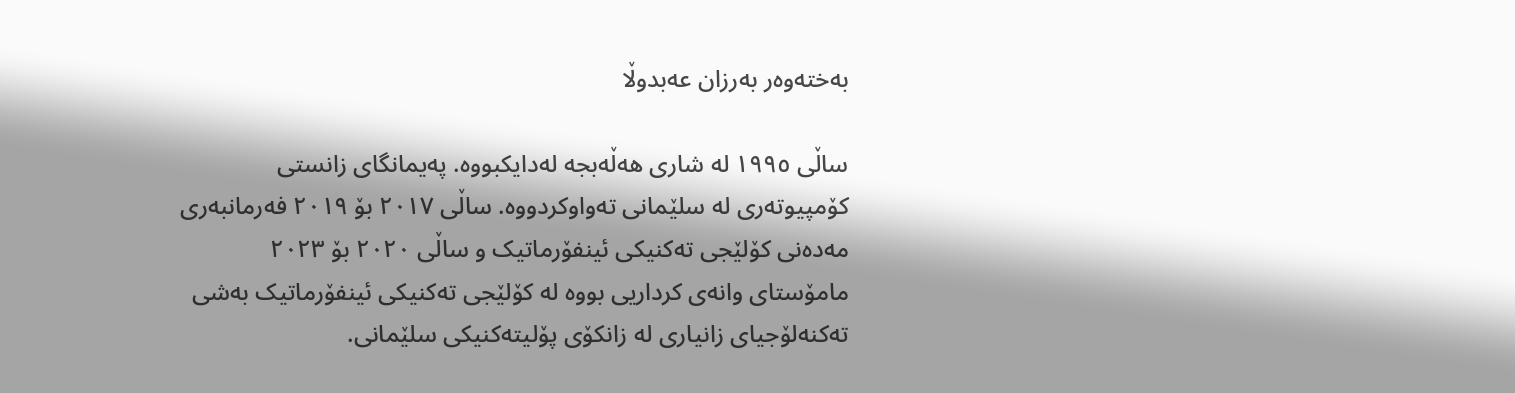بەختەوەر بەرزان عەبدوڵا

ساڵی ١٩٩٥ لە شارى هەڵەبجە لەدایکبووە. پەیمانگاى زانستى کۆمپیوتەری لە سلێمانی تەواوکردووە. ساڵى ٢٠١٧ بۆ ٢٠١٩ فەرمانبەری مەدەنی کۆلێجی تەکنیکی ئینفۆرماتیک و ساڵى ٢٠٢٠ بۆ ٢٠٢٣ مامۆستای وانەی کرداریی بووە لە کۆلێجی تەکنیکی ئینفۆرماتیک بەشی تەکنەلۆجیای زانیاری لە زانکۆی پۆلیتەکنیکی سلێمانی.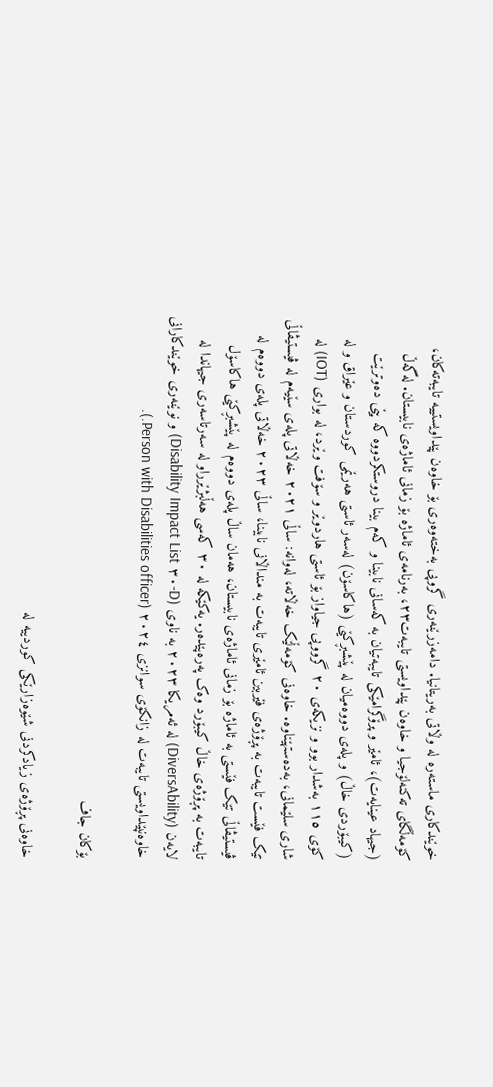خوێندکاری ماستەرە لە وڵاتی‌ بەر‌یتانیا. دامەزرێنەری گروپی بەختەوەری بۆ خاوەن پێداویستییە تایبەتەکان، کۆمەڵگای تەکنەلۆجیا و خاوەن پێداویستی تایبەت٢٣، بەرنامەی ئاماژە بۆ زمانی ئاماژەی نابیستان. لەگەڵ (جیهاد عینایەت)، ئامێر و پرۆگرامێکی تایبەتیان بە کەسانی نابینا و کەم بینا دروستکردووە کە پێی دەوترێت (کیبۆردى خاڵ) و پلەى دووەمیان لە پێشبڕکێی (هاکاسۆن) لەسەر ئاستی هەرێمی کوردستان و عێراق و لە کۆی ١١٥ بەشدار بوو و نزیکەی ٢٠ گرووپی جیاواز بۆ ئاستی هاردوێر و سۆفت وێرد، لە بواری (IOT) لە شاری سلێمانی، بەدەستهێناوە. خاوەنى کۆمەڵێک خەڵاتە، لەوانە: ساڵى ٢٠٢١ خەڵاتى پلەى سێیەم لە ڤیستیڤاڵی تێک فێست تایبەت بە پڕۆژەى فێربین ئامێری تایبەت بە منداڵانی نابینا، ساڵى ٢٠٢٣ خەڵاتى پلەى دووەم لە ڤیستیڤاڵی تێک فێستى بە ئاماژە بۆ زمانی ئاماژەی نابیستان، هەمان ساڵ پلەى دووەم لە پێشبڕکێى هاکاسۆل تایبەت بە پڕۆژەى خاڵ کیبۆرد وەک پەرەپێدەر. یەکێکە لە ٣٠ کەسی هەڵبژێرراو لە سەرتاسەری جیهاندا لە لایەن (DiversAbility) لە ئەمریکا ٢٠٢٣ بە ناوی (D-٣٠ Disability Impact List) و نوێنەری خوێندکارانی خاوەنپێداویستی تایبەت لە زانکۆی سوانزی ٢٠٢٤ (Person with Disabilities officer.).

بۆکان جاف

خاوەنی پڕۆژەی زیادکردنی شێوەزارێکی کوردییە لە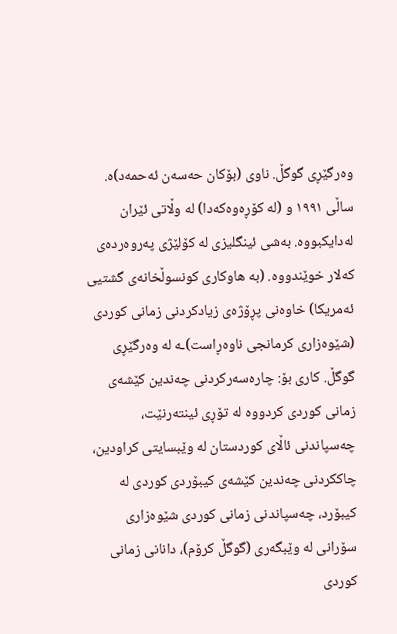وەرگێڕی گوگڵ. ناوی (بۆکان حەسەن ئەحمەد)ە. ساڵی ١٩٩١ و (لە کۆڕەوەکەدا) لە وڵاتی ئێران لەدایکبووە. بەشی ئینگلیزی لە کۆلێژی پەروەردەی کەلار خوێندووە. (بە هاوکاری کونسوڵخانەی گشتیی ئەمریکا) خاوەنی پڕۆژەی زیادکردنی زمانی کوردی (شێوەزاری کرمانجی ناوەڕاست)ـە لە وەرگێڕی گوگڵ‌. کاری بۆ: چارەسەرکردنی چەندین کێشەی زمانی کوردی کردووە لە تۆڕی ئینتەرنێت، چەسپاندنی ئاڵای کوردستان لە وێبسایتی کراودین، چاککردنی چەندین کێشەی کیبۆردی کوردی لە کیبۆرد، چەسپاندنی زمانی کوردی شێوەزاری سۆرانی لە وێبگەری (گوگڵ کرۆم)، دانانی زمانی کوردی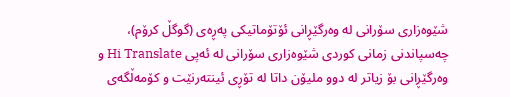شێوەزاری سۆرانی لە وەرگێڕانی ئۆتۆماتیکی پەڕەی (گوگڵ کرۆم)، چەسپاندنی زمانی کوردی شێوەزاری سۆرانی لە ئەپی Hi Translate و وەرگێڕانی بۆ زیاتر لە دوو ملیۆن داتا لە تۆڕی ئینتەرنێت و کۆمەڵگەی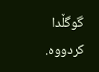گوگڵدا کردووە.